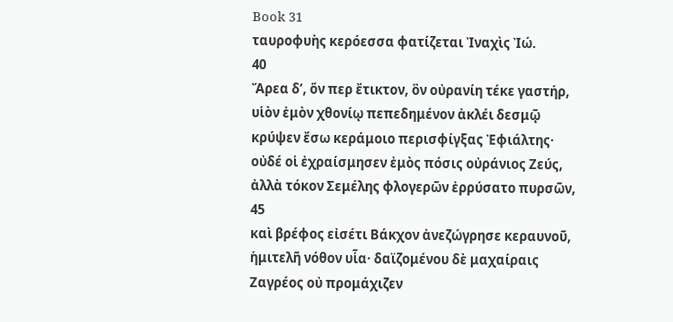Book 31
ταυροφυὴς κερόεσσα φατίζεται Ἰναχὶς Ἰώ.
40
Ἄρεα δʼ, ὅν περ ἔτικτον, ὃν οὐρανίη τέκε γαστήρ,
υἱὸν ἐμὸν χθονίῳ πεπεδημένον ἀκλέι δεσμῷ
κρύψεν ἔσω κεράμοιο περισφίγξας Ἐφιάλτης·
οὐδέ οἱ ἐχραίσμησεν ἐμὸς πόσις οὐράνιος Ζεύς,
ἀλλὰ τόκον Σεμέλης φλογερῶν ἐρρύσατο πυρσῶν,
45
καὶ βρέφος εἰσέτι Βάκχον ἀνεζώγρησε κεραυνοῦ,
ἡμιτελῆ νόθον υἷα· δαϊζομένου δὲ μαχαίραις
Ζαγρέος οὐ προμάχιζεν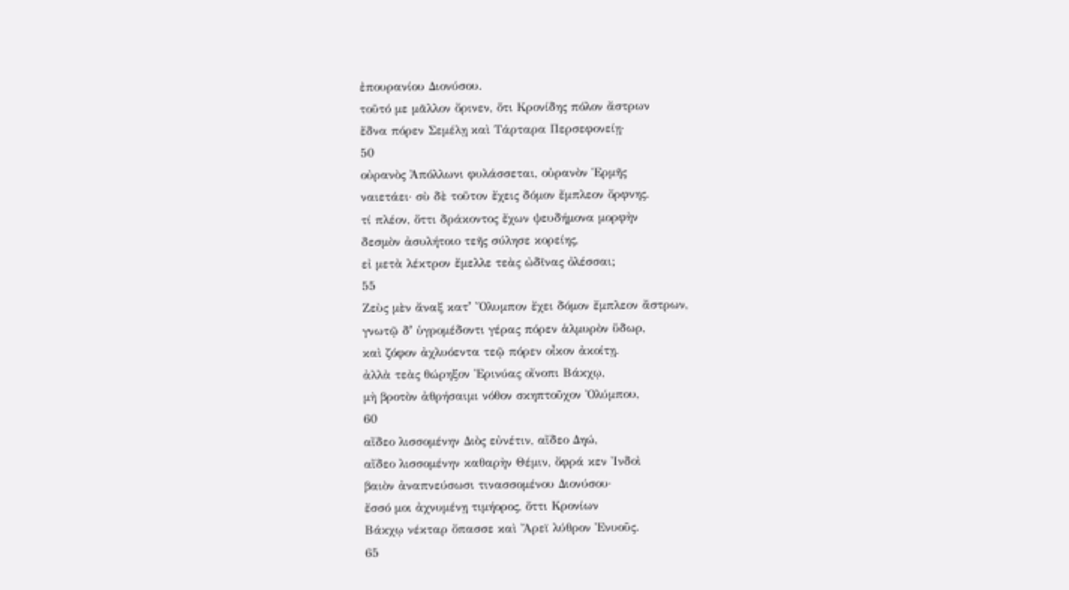ἐπουρανίου Διονύσου.
τοῦτό με μᾶλλον ὄρινεν, ὅτι Κρονίδης πόλον ἄστρων
ἕδνα πόρεν Σεμέλῃ καὶ Τάρταρα Περσεφονείῃ·
50
οὐρανὸς Ἀπόλλωνι φυλάσσεται, οὐρανὸν Ἑρμῆς
ναιετάει· σὺ δὲ τοῦτον ἔχεις δόμον ἔμπλεον ὄρφνης.
τί πλέον, ὅττι δράκοντος ἔχων ψευδήμονα μορφὴν
δεσμὸν ἀσυλήτοιο τεῆς σύλησε κορείης,
εἰ μετὰ λέκτρον ἔμελλε τεὰς ὠδῖνας ὀλέσσαι;
55
Ζεὺς μὲν ἄναξ κατʼ Ὄλυμπον ἔχει δόμον ἔμπλεον ἄστρων,
γνωτῷ δʼ ὑγρομέδοντι γέρας πόρεν ἁλμυρὸν ὕδωρ,
καὶ ζόφον ἀχλυόεντα τεῷ πόρεν οἶκον ἀκοίτῃ.
ἀλλὰ τεὰς θώρηξον Ἐρινύας οἴνοπι Βάκχῳ,
μὴ βροτὸν ἀθρήσαιμι νόθον σκηπτοῦχον Ὀλύμπου,
60
αἴδεο λισσομένην Διὸς εὐνέτιν, αἴδεο Δηώ,
αἴδεο λισσομένην καθαρὴν Θέμιν, ὄφρά κεν Ἰνδοὶ
βαιὸν ἀναπνεύσωσι τινασσομένου Διονύσου·
ἔσσό μοι ἀχνυμένῃ τιμήορος, ὅττι Κρονίων
Βάκχῳ νέκταρ ὄπασσε καὶ Ἄρεϊ λύθρον Ἐνυοῦς.
65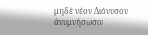μηδὲ νέον Διόνυσον ἀνυμνήσωσιν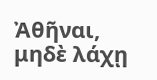Ἀθῆναι,
μηδὲ λάχῃ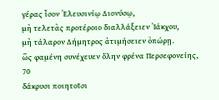γέρας ἶσον Ἐλευσινίῳ Διονύσῳ,
μὴ τελετὰς προτέροιο διαλλάξειεν Ἰάκχου,
μὴ τάλαρον Δήμητρος ἀτιμήσειεν ὀπώρῃ.
ὣς φαμένη συνέχευεν ὅλην φρένα Περσεφονείης,
70
δάκρυσι ποιητοῖσι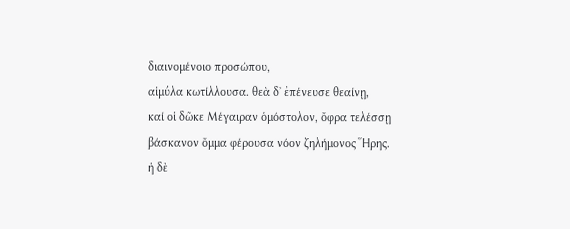διαινομένοιο προσώπου,
αἱμύλα κωτίλλουσα. θεὰ δʼ ἐπένευσε θεαίνῃ,
καί οἱ δῶκε Μέγαιραν ὁμόστολον, ὄφρα τελέσσῃ
βάσκανον ὄμμα φέρουσα νόον ζηλήμονος Ἥρης.
ἡ δὲ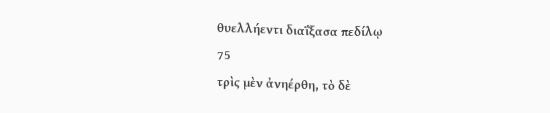θυελλήεντι διαΐξασα πεδίλῳ
75
τρὶς μὲν ἀνηέρθη, τὸ δὲ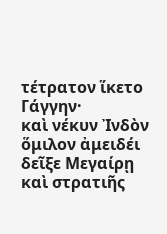τέτρατον ἵκετο Γάγγην·
καὶ νέκυν Ἰνδὸν ὅμιλον ἀμειδέι δεῖξε Μεγαίρῃ
καὶ στρατιῆς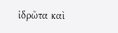ἱδρῶτα καὶ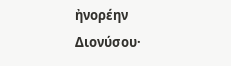ἠνορέην Διονύσου·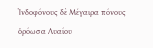Ἰνδοφόνους δὲ Μέγαιρα πόνους ὁρόωσα Λυαίου